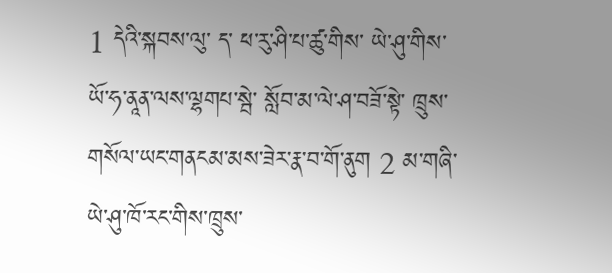1 དེའི་སྐབས་ལུ་ ད་ ཕ་རུ་ཤི་པ་ཚུ་གིས་ ཡེ་ཤུ་གིས་ ཡོ་ཧ་ནཱན་ལས་ལྷགཔ་སྦེ་ སློབ་མ་ལེ་ཤ་བཟོ་སྟེ་ ཁྲུས་གསོལ་ཡང་གནངམ་མས་ཟེར་རྣ་བ་གོ་ནུག 2 མ་གཞི་ ཡེ་ཤུ་ཁོ་རང་གིས་ཁྲུས་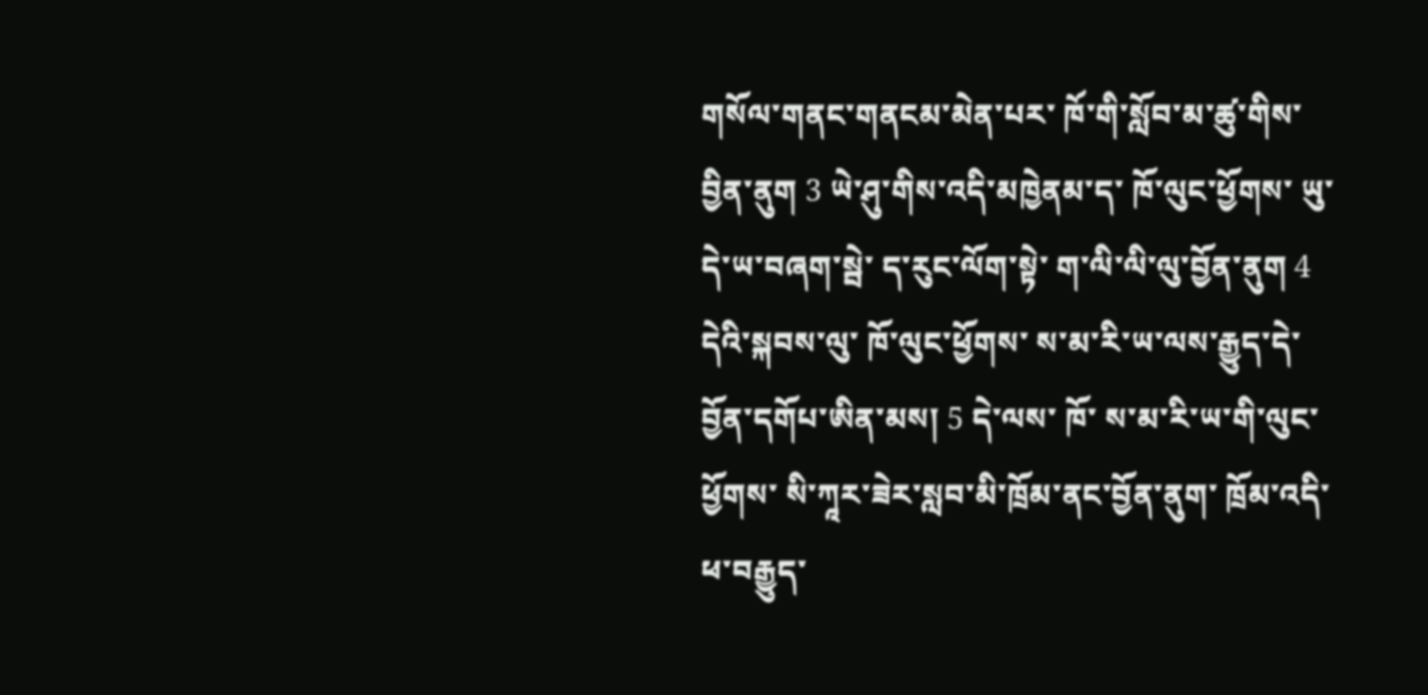གསོལ་གནང་གནངམ་མེན་པར་ ཁོ་གི་སློབ་མ་ཚུ་གིས་བྱིན་ནུག 3 ཡེ་ཤུ་གིས་འདི་མཁྱེནམ་ད་ ཁོ་ལུང་ཕྱོགས་ ཡུ་དེ་ཡ་བཞག་སྦེ་ ད་རུང་ལོག་སྟེ་ ག་ལི་ལི་ལུ་བྱོན་ནུག 4 དེའི་སྐབས་ལུ་ ཁོ་ལུང་ཕྱོགས་ ས་མ་རི་ཡ་ལས་རྒྱུད་དེ་ བྱོན་དགོཔ་ཨིན་མས། 5 དེ་ལས་ ཁོ་ ས་མ་རི་ཡ་གི་ལུང་ཕྱོགས་ སི་ཀཱར་ཟེར་སླབ་མི་ཁྲོམ་ནང་བྱོན་ནུག་ ཁྲོམ་འདི་ ཕ་བརྒྱུད་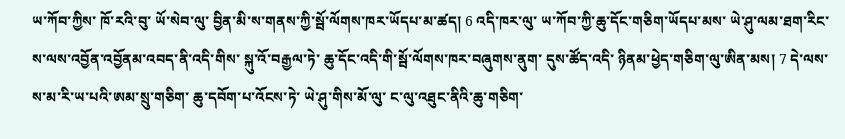ཡ་ཀོབ་ཀྱིས་ ཁོ་རའི་བུ་ ཡོ་སེབ་ལུ་ བྱིན་མི་ས་གནས་ཀྱི་སྦོ་ལོགས་ཁར་ཡོདཔ་མ་ཚད། 6 འདི་ཁར་ལུ་ ཡ་ཀོབ་ཀྱི་ཆུ་དོང་གཅིག་ཡོདཔ་མས་ ཡེ་ཤུ་ལམ་ཐག་རིང་ས་ལས་འབྱོན་འབྱོནམ་འབད་ནི་འདི་གིས་ སྐུ་འོ་བརྒྱལ་ཏེ་ ཆུ་དོང་འདི་གི་སྦོ་ལོགས་ཁར་བཞུགས་ནུག་ དུས་ཚོད་འདི་ ཉིནམ་ཕྱེད་གཅིག་ལུ་ཨིན་མས། 7 དེ་ལས་ ས་མ་རི་ཡ་པའི་ཨམ་སྲུ་གཅིག་ ཆུ་དབོག་པ་འོངས་ཏེ་ ཡེ་ཤུ་གིས་མོ་ལུ་ ང་ལུ་འཐུང་ནིའི་ཆུ་གཅིག་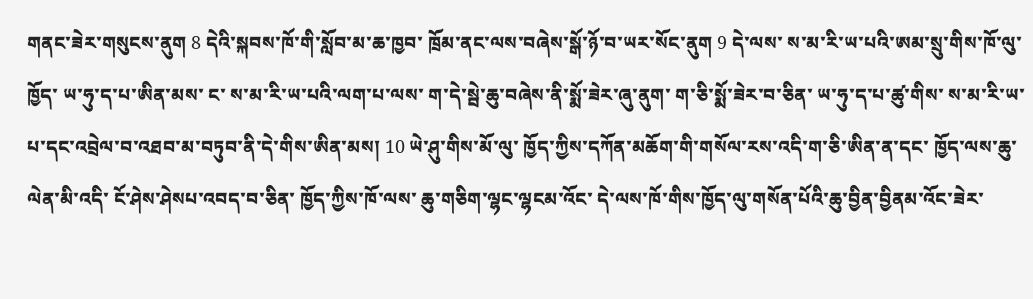གནང་ཟེར་གསུངས་ནུག 8 དེའི་སྐབས་ཁོ་གི་སློབ་མ་ཆ་ཁྱབ་ ཁྲོམ་ནང་ལས་བཞེས་སྒོ་ཉོ་བ་ཡར་སོང་ནུག 9 དེ་ལས་ ས་མ་རི་ཡ་པའི་ཨམ་སྲུ་གིས་ཁོ་ལུ་ ཁྱོད་ ཡ་ཧུ་ད་པ་ཨིན་མས་ ང་ ས་མ་རི་ཡ་པའི་ལག་པ་ལས་ ག་དེ་སྦེ་ཆུ་བཞེས་ནི་སྨོ་ཟེར་ཞུ་ནུག་ ག་ཅི་སྨོ་ཟེར་བ་ཅིན་ ཡ་ཧུ་ད་པ་ཚུ་གིས་ ས་མ་རི་ཡ་པ་དང་འབྲེལ་བ་འཐབ་མ་བཏུབ་ནི་དེ་གིས་ཨིན་མས། 10 ཡེ་ཤུ་གིས་མོ་ལུ་ ཁྱོད་ཀྱིས་དཀོན་མཆོག་གི་གསོལ་རས་འདི་ག་ཅི་ཨིན་ན་དང་ ཁྱོད་ལས་ཆུ་ལེན་མི་འདི་ ངོ་ཤེས་ཤེསཔ་འབད་བ་ཅིན་ ཁྱོད་ཀྱིས་ཁོ་ལས་ ཆུ་གཅིག་ལྷང་ལྷངམ་འོང་ དེ་ལས་ཁོ་གིས་ཁྱོད་ལུ་གསོན་པོའི་ཆུ་བྱིན་བྱིནམ་འོང་ཟེར་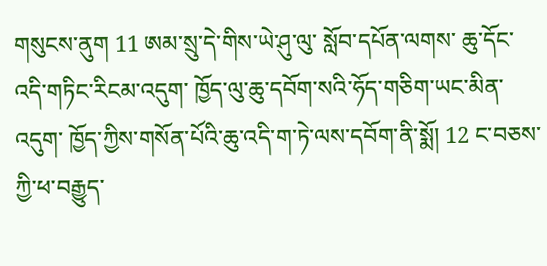གསུངས་ནུག 11 ཨམ་སྲུ་དེ་གིས་ཡེ་ཤུ་ལུ་ སློབ་དཔོན་ལགས་ ཆུ་དོང་འདི་གཏིང་རིངམ་འདུག་ ཁྱོད་ལུ་ཆུ་དབོག་སའི་ཧོད་གཅིག་ཡང་མིན་འདུག་ ཁྱོད་ཀྱིས་གསོན་པོའི་ཆུ་འདི་ག་ཏེ་ལས་དབོག་ནི་སྨོ། 12 ང་བཅས་ཀྱི་ཕ་བརྒྱུད་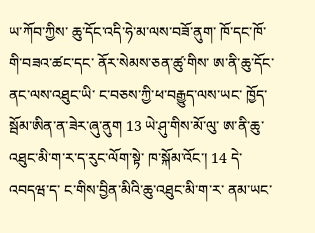ཡ་ཀོབ་ཀྱིས་ ཆུ་དོང་འདི་ཧེ་མ་ལས་བཟོ་ནུག་ ཁོ་དང་ཁོ་གི་བཟའ་ཚང་དང་ ནོར་སེམས་ཅན་ཚུ་གིས་ ཨ་ནི་ཆུ་དོང་ནང་ལས་འཐུང་ཡི་ ང་བཅས་ཀྱི་ཕ་བརྒྱུད་ལས་ཡང་ ཁྱོད་སྦོམ་ཨིན་ན་ཟེར་ཞུ་ནུག 13 ཡེ་ཤུ་གིས་མོ་ལུ་ ཨ་ནི་ཆུ་འཐུང་མི་ག་ར་ད་རུང་ལོག་སྟེ་ ཁ་སྐོམ་འོང་། 14 དེ་འབདཝ་ད་ ང་གིས་བྱིན་མིའི་ཆུ་འཐུང་མི་ག་ར་ ནམ་ཡང་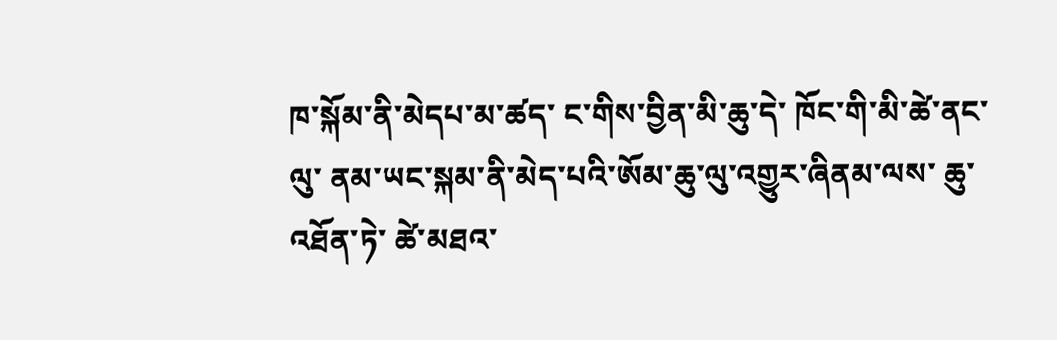ཁ་སྐོམ་ནི་མེདཔ་མ་ཚད་ ང་གིས་བྱིན་མི་ཆུ་དེ་ ཁོང་གི་མི་ཚེ་ནང་ལུ་ ནམ་ཡང་སྐམ་ནི་མེད་པའི་ཨོམ་ཆུ་ལུ་འགྱུར་ཞིནམ་ལས་ ཆུ་འཐོན་ཏེ་ ཚེ་མཐའ་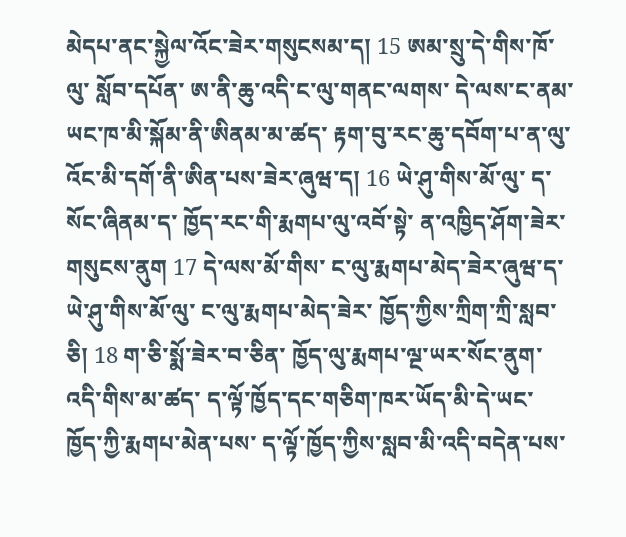མེདཔ་ནང་སྐྱེལ་འོང་ཟེར་གསུངསམ་ད། 15 ཨམ་སྲུ་དེ་གིས་ཁོ་ལུ་ སློབ་དཔོན་ ཨ་ནི་ཆུ་འདི་ང་ལུ་གནང་ལགས་ དེ་ལས་ང་ནམ་ཡང་ཁ་མི་སྐོམ་ནི་ཨིནམ་མ་ཚད་ རྟག་བུ་རང་ཆུ་དབོག་པ་ན་ལུ་ འོང་མི་དགོ་ནི་ཨིན་པས་ཟེར་ཞུཝ་ད། 16 ཡེ་ཤུ་གིས་མོ་ལུ་ ད་སོང་ཞིནམ་ད་ ཁྱོད་རང་གི་རྨགཔ་ལུ་འབོ་སྟེ་ ན་འཁྱིད་ཤོག་ཟེར་གསུངས་ནུག 17 དེ་ལས་མོ་གིས་ ང་ལུ་རྨགཔ་མེད་ཟེར་ཞུཝ་ད་ ཡེ་ཤུ་གིས་མོ་ལུ་ ང་ལུ་རྨགཔ་མེད་ཟེར་ ཁྱོད་ཀྱིས་ཀྲིག་ཀྲི་སླབ་ཅི། 18 ག་ཅི་སྨོ་ཟེར་བ་ཅིན་ ཁྱོད་ལུ་རྨགཔ་ལྔ་ཡར་སོང་ནུག་ འདི་གིས་མ་ཚད་ ད་ལྟོ་ཁྱོད་དང་གཅིག་ཁར་ཡོད་མི་དེ་ཡང་ ཁྱོད་ཀྱི་རྨགཔ་མེན་པས་ ད་ལྟོ་ཁྱོད་ཀྱིས་སླབ་མི་འདི་བདེན་པས་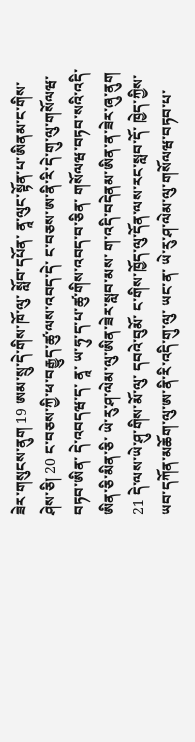ཟེར་གསུངས་ནུག 19 ཨམ་སྲུ་དེ་གིས་ཁོ་ལུ་ སློབ་དཔོན་ ནཱ་ལུང་སྟོན་པ་ཨིནམ་ང་གིས་ཤེས་ཅི། 20 ང་བཅས་ཀྱི་ཕ་བརྒྱུད་ཚུ་ལས་འབད་དེ་ ང་བཅས་ཨ་ནི་རི་དེ་གུ་ལུ་གསོལཝ་བཏབ་ཨིན་ དེ་འབདཝ་ད་ ནཱ་ ཡ་ཧུ་ད་པ་ཚུ་གིས་འབད་བ་ཅིན་ གསོལཝ་བཏབ་སའི་འདི་ ཨིན་ཅི་མིན་ཅི་ ཡེ་རུ་ཤ་ལེམ་ལུ་ཨིན་ཟེར་སླབ་མས་ ག་འདི་བདེནམ་ཨིན་ན་ཟེར་ཞུ་ནུག 21 དེ་ལས་ཡེ་ཤུ་གིས་མོ་ལུ་ དབའེ་བུམོ་ ང་གིས་ཁྱོད་ལུ་དོན་ལས་རང་སླབ་དོ་ ཁྱེད་ཀྱིས་ཡབ་དཀོན་མཆོག་ལུ་ཨ་ནི་རི་འདི་གུ་ལུ་ ཡང་ན་ ཡེ་རུ་ཤ་ལེམ་ལུ་གསོལཝ་བཏབ་པ་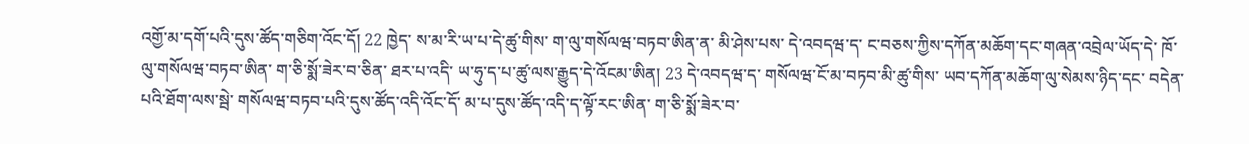འགྱོ་མ་དགོ་པའི་དུས་ཚོད་གཅིག་འོང་དོ། 22 ཁྱེད་ ས་མ་རི་ཡ་པ་དེ་ཚུ་གིས་ ག་ལུ་གསོལཝ་བཏབ་ཨིན་ན་ མི་ཤེས་པས་ དེ་འབདཝ་ད་ ང་བཅས་ཀྱིས་དཀོན་མཆོག་དང་གཞན་འབྲེལ་ཡོད་དེ་ ཁོ་ལུ་གསོལཝ་བཏབ་ཨིན་ ག་ཅི་སྨོ་ཟེར་བ་ཅིན་ ཐར་པ་འདི་ ཡ་ཧུ་ད་པ་ཚུ་ལས་རྒྱུད་དེ་འོངམ་ཨིན། 23 དེ་འབདཝ་ད་ གསོལཝ་ངོ་མ་བཏབ་མི་ཚུ་གིས་ ཡབ་དཀོན་མཆོག་ལུ་སེམས་ཉིད་དང་ བདེན་པའི་ཐོག་ལས་སྦེ་ གསོལཝ་བཏབ་པའི་དུས་ཚོད་འདི་འོང་དོ་ མ་པ་དུས་ཚོད་འདི་ད་ལྟོ་རང་ཨིན་ ག་ཅི་སྨོ་ཟེར་བ་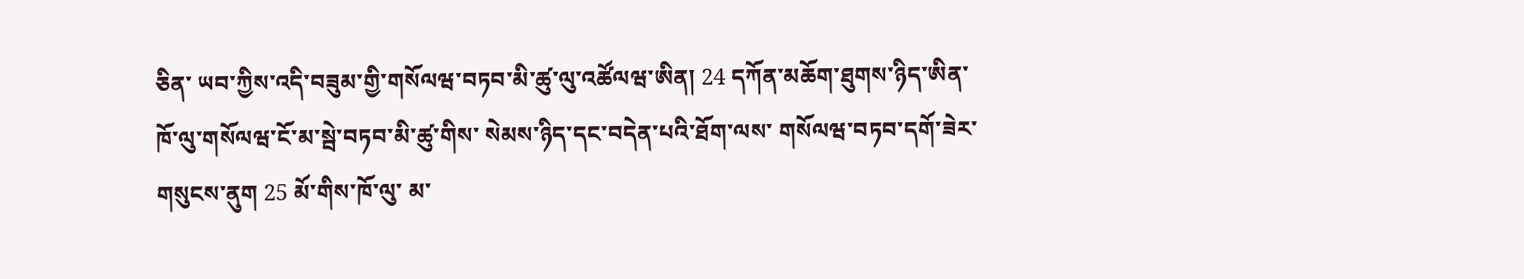ཅིན་ ཡབ་ཀྱིས་འདི་བཟུམ་གྱི་གསོལཝ་བཏབ་མི་ཚུ་ལུ་འཚོལཝ་ཨིན། 24 དཀོན་མཆོག་ཐུགས་ཉིད་ཨིན་ ཁོ་ལུ་གསོལཝ་ངོ་མ་སྦེ་བཏབ་མི་ཚུ་གིས་ སེམས་ཉིད་དང་བདེན་པའི་ཐོག་ལས་ གསོལཝ་བཏབ་དགོ་ཟེར་གསུངས་ནུག 25 མོ་གིས་ཁོ་ལུ་ མ་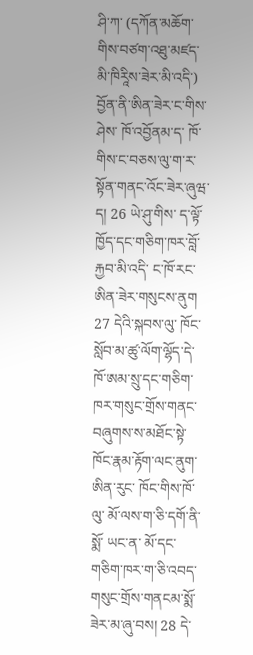ཤི་ཀ་ (དཀོན་མཆོག་གིས་བཙག་འཐུ་མཛད་མི་ཁིརཱིས་ཟེར་མི་འདི་) བྱོན་ནི་ཨིན་ཟེར་ང་གིས་ཤེས་ ཁོ་འབྱོནམ་ད་ ཁོ་གིས་ང་བཅས་ལུ་ག་ར་སྟོན་གནང་འོང་ཟེར་ཞུཝ་ད། 26 ཡེ་ཤུ་གིས་ ད་ལྟོ་ཁྱོད་དང་གཅིག་ཁར་བློ་རྐྱབ་མི་འདི་ ང་ཁོ་རང་ཨིན་ཟེར་གསུངས་ནུག 27 དེའི་སྐབས་ལུ་ ཁོང་སློབ་མ་ཚུ་ལོག་ལྷོད་དེ་ ཁོ་ཨམ་སྲུ་དང་གཅིག་ཁར་གསུང་གྲོས་གནང་བཞུགས་ས་མཐོང་སྟེ་ ཁོང་རྣམ་རྟོག་ལང་ནུག་ ཨིན་རུང་ ཁོང་གིས་ཁོ་ལུ་ མོ་ལས་ག་ཅི་དགོ་ནི་སྨོ་ ཡང་ན་ མོ་དང་གཅིག་ཁར་ག་ཅི་འབད་གསུང་གྲོས་གནངམ་སྨོ་ཟེར་མ་ཞུ་བས། 28 དེ་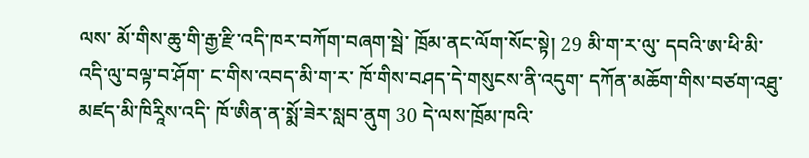ལས་ མོ་གིས་ཆུ་གི་རྒྱ་རྫི་འདི་ཁར་བཀོག་བཞག་སྦེ་ ཁྲོམ་ནང་ལོག་སོང་སྟེ། 29 མི་ག་ར་ལུ་ དབའི་ཨ་ཕི་མི་འདི་ལུ་བལྟ་བ་ཤོག་ ང་གིས་འབད་མི་ག་ར་ ཁོ་གིས་བཤད་དེ་གསུངས་ནི་འདུག་ དཀོན་མཆོག་གིས་བཙག་འཐུ་མཛད་མི་ཁིརཱིས་འདི་ ཁོ་ཨིན་ན་སྨོ་ཟེར་སླབ་ནུག 30 དེ་ལས་ཁྲོམ་ཁའི་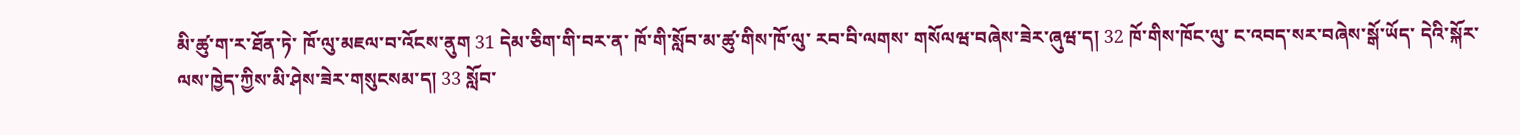མི་ཚུ་ག་ར་ཐོན་ཏེ་ ཁོ་ལུ་མཇལ་བ་འོངས་ནུག 31 དེམ་ཅིག་གི་བར་ན་ ཁོ་གི་སློབ་མ་ཚུ་གིས་ཁོ་ལུ་ རབ་བི་ལགས་ གསོལཝ་བཞེས་ཟེར་ཞུཝ་ད། 32 ཁོ་གིས་ཁོང་ལུ་ ང་འབད་སར་བཞེས་སྒོ་ཡོད་ དེའི་སྐོར་ལས་ཁྱེད་ཀྱིས་མི་ཤེས་ཟེར་གསུངསམ་ད། 33 སློབ་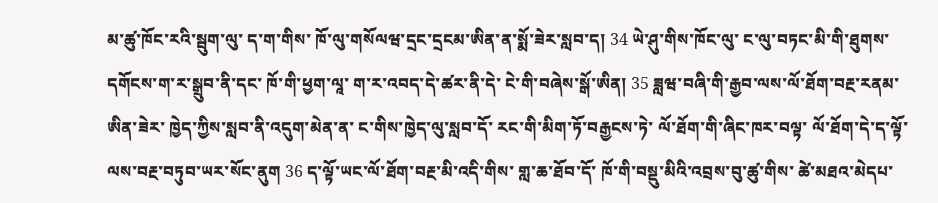མ་ཚུ་ཁོང་རའི་སྦུག་ལུ་ ད་ག་གིས་ ཁོ་ལུ་གསོལཝ་དྲང་དྲངམ་ཨིན་ན་སྨོ་ཟེར་སླབ་ད། 34 ཡེ་ཤུ་གིས་ཁོང་ལུ་ ང་ལུ་བཏང་མི་གི་ཐུགས་དགོངས་ག་ར་སྒྲུབ་ནི་དང་ ཁོ་གི་ཕྱག་ལཱ་ ག་ར་འབད་དེ་ཚར་ནི་དེ་ ངེ་གི་བཞེས་སྒོ་ཨིན། 35 ཟླཝ་བཞི་གི་རྒྱབ་ལས་ལོ་ཐོག་བརྔ་རནམ་ཨིན་ཟེར་ ཁྱེད་ཀྱིས་སླབ་ནི་འདུག་མེན་ན་ ང་གིས་ཁྱེད་ལུ་སླབ་དོ་ རང་གི་མིག་ཏོ་བརྒྱངས་ཏེ་ ལོ་ཐོག་གི་ཞིང་ཁར་བལྟ་ ལོ་ཐོག་དེ་ད་ལྟོ་ལས་བརྔ་བཏུབ་ཡར་སོང་ནུག 36 ད་ལྟོ་ཡང་ལོ་ཐོག་བརྔ་མི་འདི་གིས་ གླ་ཆ་ཐོབ་དོ་ ཁོ་གི་བསྡུ་མིའི་འབྲས་བུ་ཚུ་གིས་ ཚེ་མཐའ་མེདཔ་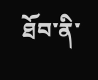ཐོབ་ནི་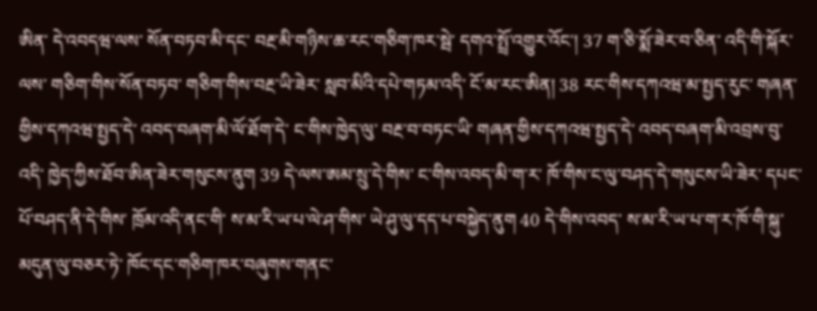ཨིན་ དེ་འབདཝ་ལས་ སོན་བཏབ་མི་དང་ བརྔ་མི་གཉིས་ཆ་རང་གཅིག་ཁར་སྦེ་ དགའ་སྤྲོ་འགྱུར་འོང་། 37 ག་ཅི་སྨོ་ཟེར་བ་ཅིན་ འདི་གི་སྐོར་ལས་ གཅིག་གིས་སོན་བཏབ་ གཅིག་གིས་བརྔ་ཡི་ཟེར་ སླབ་མིའི་དཔེ་གཏམ་འདི་ ངོ་མ་རང་ཨིན། 38 རང་གིས་དཀའཝ་མ་སྤྱད་རུང་ གཞན་གྱིས་དཀའཝ་སྤྱད་དེ་ འབད་བཞག་མི་ལོ་ཐོག་དེ་ ང་གིས་ཁྱེད་ལུ་ བརྔ་བ་བཏང་ཡི་ གཞན་གྱིས་དཀའཝ་སྤྱད་དེ་ འབད་བཞག་མི་འབྲས་བུ་འདི་ ཁྱེད་ཀྱིས་ཐོབ་ཨིན་ཟེར་གསུངས་ནུག 39 དེ་ལས་ཨམ་སྲུ་དེ་གིས་ ང་གིས་འབད་མི་ག་ར་ ཁོ་གིས་ང་ལུ་བཤད་དེ་གསུངས་ཡི་ཟེར་ དཔང་པོ་བཤད་ནི་དེ་གིས་ ཁྲོམ་འདི་ནང་གི་ ས་མ་རི་ཡ་པ་ལེ་ཤ་གིས་ ཡེ་ཤུ་ལུ་དད་པ་བསྐྱེད་ནུག 40 དེ་གིས་འབད་ ས་མ་རི་ཡ་པ་ག་ར་ཁོ་གི་སྐུ་མདུན་ལུ་བཅར་ཏེ་ ཁོང་དང་གཅིག་ཁར་བཞུགས་གནང་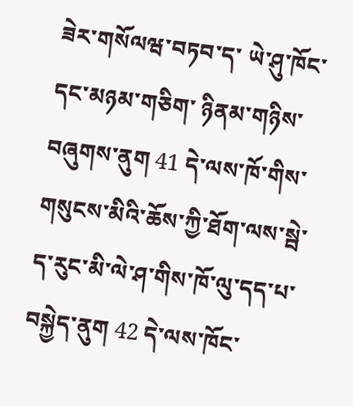ཟེར་གསོལཝ་བཏབ་ད་ ཡེ་ཤུ་ཁོང་དང་མཉམ་གཅིག་ ཉིནམ་གཉིས་བཞུགས་ནུག 41 དེ་ལས་ཁོ་གིས་གསུངས་མིའི་ཆོས་ཀྱི་ཐོག་ལས་སྦེ་ ད་རུང་མི་ལེ་ཤ་གིས་ཁོ་ལུ་དད་པ་བསྐྱེད་ནུག 42 དེ་ལས་ཁོང་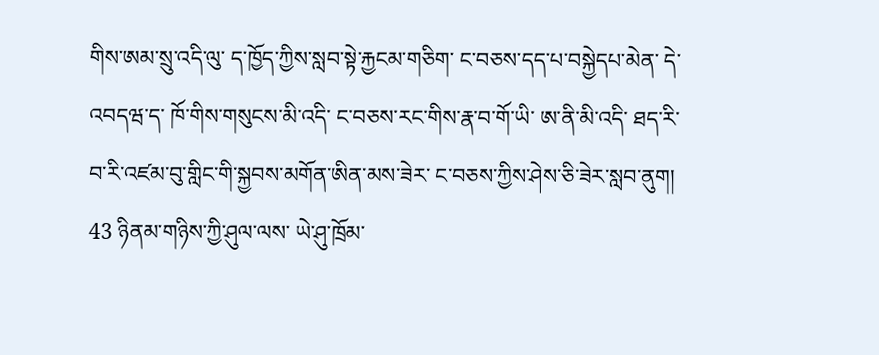གིས་ཨམ་སྲུ་འདི་ལུ་ ད་ཁྱོད་ཀྱིས་སླབ་སྟེ་རྐྱངམ་གཅིག་ ང་བཅས་དད་པ་བསྐྱེདཔ་མེན་ དེ་འབདཝ་ད་ ཁོ་གིས་གསུངས་མི་འདི་ ང་བཅས་རང་གིས་རྣ་བ་གོ་ཡི་ ཨ་ནི་མི་འདི་ ཐད་རི་བ་རི་འཛམ་བུ་གླིང་གི་སྐྱབས་མགོན་ཨིན་མས་ཟེར་ ང་བཅས་ཀྱིས་ཤེས་ཅི་ཟེར་སླབ་ནུག། 43 ཉིནམ་གཉིས་ཀྱི་ཤུལ་ལས་ ཡེ་ཤུ་ཁྲོམ་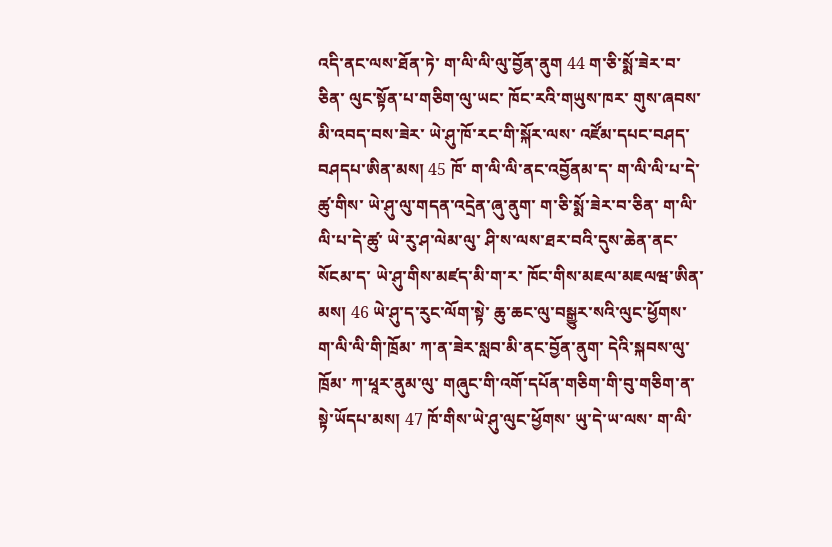འདི་ནང་ལས་ཐོན་ཏེ་ ག་ལི་ལི་ལུ་བྱོན་ནུག 44 ག་ཅི་སྨོ་ཟེར་བ་ཅིན་ ལུང་སྟོན་པ་གཅིག་ལུ་ཡང་ ཁོང་རའི་གཡུས་ཁར་ གུས་ཞབས་མི་འབད་བས་ཟེར་ ཡེ་ཤུ་ཁོ་རང་གི་སྐོར་ལས་ འཛོམ་དཔང་བཤད་བཤདཔ་ཨིན་མས། 45 ཁོ་ ག་ལི་ལི་ནང་འབྱོནམ་ད་ ག་ལི་ལི་པ་དེ་ཚུ་གིས་ ཡེ་ཤུ་ལུ་གདན་འདྲེན་ཞུ་ནུག་ ག་ཅི་སྨོ་ཟེར་བ་ཅིན་ ག་ལི་ལི་པ་དེ་ཚུ་ ཡེ་རུ་ཤ་ལེམ་ལུ་ ཤི་ས་ལས་ཐར་བའི་དུས་ཆེན་ནང་སོངམ་ད་ ཡེ་ཤུ་གིས་མཛད་མི་ག་ར་ ཁོང་གིས་མཇལ་མཇལཝ་ཨིན་མས། 46 ཡེ་ཤུ་ད་རུང་ལོག་སྟེ་ ཆུ་ཆང་ལུ་བསྒྱུར་སའི་ལུང་ཕྱོགས་ ག་ལི་ལི་གི་ཁྲོམ་ ཀ་ན་ཟེར་སླབ་མི་ནང་བྱོན་ནུག་ དེའི་སྐབས་ལུ་ ཁྲོམ་ ཀ་ཕཱར་ནུམ་ལུ་ གཞུང་གི་འགོ་དཔོན་གཅིག་གི་བུ་གཅིག་ན་སྟེ་ཡོདཔ་མས། 47 ཁོ་གིས་ཡེ་ཤུ་ལུང་ཕྱོགས་ ཡུ་དེ་ཡ་ལས་ ག་ལི་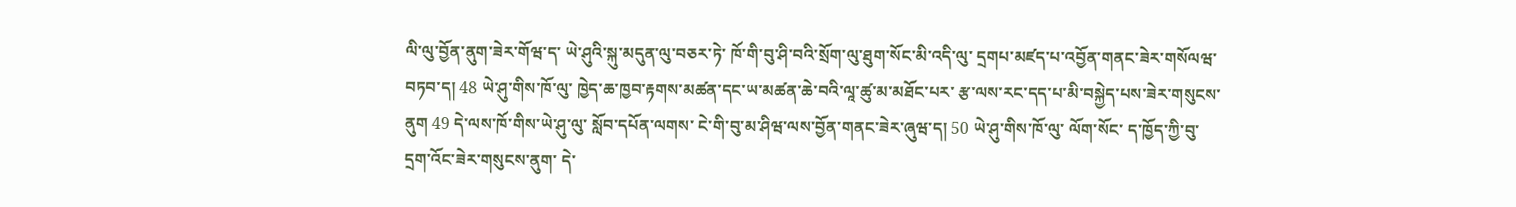ལི་ལུ་བྱོན་ནུག་ཟེར་གོཝ་ད་ ཡེ་ཤུའི་སྐུ་མདུན་ལུ་བཅར་ཏེ་ ཁོ་གི་བུ་ཤི་བའི་སྲོག་ལུ་ཐུག་སོང་མི་འདི་ལུ་ དྲགཔ་མཛད་པ་འབྱོན་གནང་ཟེར་གསོལཝ་བཏབ་ད། 48 ཡེ་ཤུ་གིས་ཁོ་ལུ་ ཁྱེད་ཆ་ཁྱབ་རྟགས་མཚན་དང་ཡ་མཚན་ཆེ་བའི་ལཱ་ཚུ་མ་མཐོང་པར་ རྩ་ལས་རང་དད་པ་མི་བསྐྱེད་པས་ཟེར་གསུངས་ནུག 49 དེ་ལས་ཁོ་གིས་ཡེ་ཤུ་ལུ་ སློབ་དཔོན་ལགས་ ངེ་གི་བུ་མ་ཤིཝ་ལས་བྱོན་གནང་ཟེར་ཞུཝ་ད། 50 ཡེ་ཤུ་གིས་ཁོ་ལུ་ ལོག་སོང་ ད་ཁྱོད་ཀྱི་བུ་དྲག་འོང་ཟེར་གསུངས་ནུག་ དེ་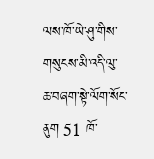ལས་ཁོ་ཡེ་ཤུ་གིས་གསུངས་མི་འདི་ལུ་ ཆ་བཞག་སྟེ་ལོག་སོང་ནུག 51 ཁོ་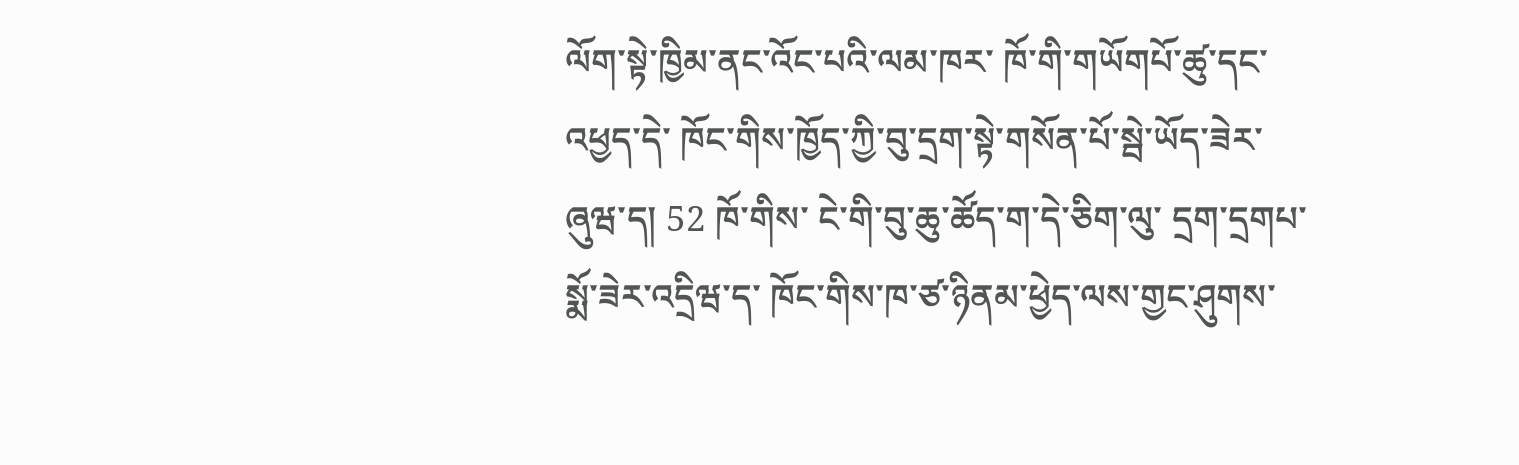ལོག་སྟེ་ཁྱིམ་ནང་འོང་པའི་ལམ་ཁར་ ཁོ་གི་གཡོགཔོ་ཚུ་དང་འཕྱད་དེ་ ཁོང་གིས་ཁྱོད་ཀྱི་བུ་དྲག་སྟེ་གསོན་པོ་སྦེ་ཡོད་ཟེར་ཞུཝ་ད། 52 ཁོ་གིས་ ངེ་གི་བུ་ཆུ་ཚོད་ག་དེ་ཅིག་ལུ་ དྲག་དྲགཔ་སྨོ་ཟེར་འདྲིཝ་ད་ ཁོང་གིས་ཁ་ཙ་ཉིནམ་ཕྱེད་ལས་གྱང་ཤུགས་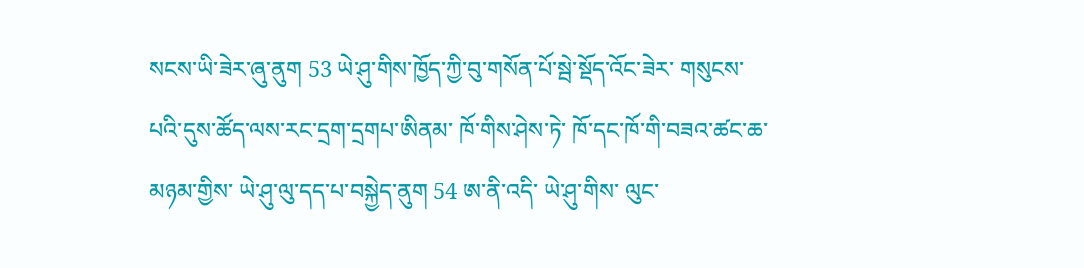སངས་ཡི་ཟེར་ཞུ་ནུག 53 ཡེ་ཤུ་གིས་ཁྱོད་ཀྱི་བུ་གསོན་པོ་སྦེ་སྡོད་འོང་ཟེར་ གསུངས་པའི་དུས་ཚོད་ལས་རང་དྲག་དྲགཔ་ཨིནམ་ ཁོ་གིས་ཤེས་ཏེ་ ཁོ་དང་ཁོ་གི་བཟའ་ཚང་ཆ་མཉམ་གྱིས་ ཡེ་ཤུ་ལུ་དད་པ་བསྐྱེད་ནུག 54 ཨ་ནི་འདི་ ཡེ་ཤུ་གིས་ ལུང་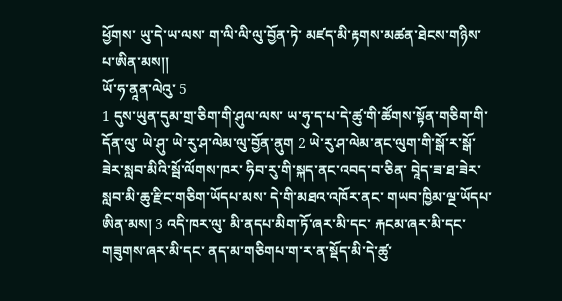ཕྱོགས་ ཡུ་དེ་ཡ་ལས་ ག་ལི་ལི་ལུ་བྱོན་ཏེ་ མཛད་མི་རྟགས་མཚན་ཐེངས་གཉིས་པ་ཨིན་མས།།
ཡོ་ཧ་ནཱན་ལེའུ་ 5
1 དུས་ཡུན་དུམ་གྲ་ཅིག་གི་ཤུལ་ལས་ ཡ་ཧུ་ད་པ་དེ་ཚུ་གི་ཚོགས་སྟོན་གཅིག་གི་དོན་ལུ་ ཡེ་ཤུ་ ཡེ་རུ་ཤ་ལེམ་ལུ་བྱོན་ནུག 2 ཡེ་རུ་ཤ་ལེམ་ནང་ལུག་གི་སྒོ་ར་སྒོ་ཟེར་སླབ་མིའི་སྦོ་ལོགས་ཁར་ ཧིབ་རུ་གི་སྐད་ནང་འབད་བ་ཅིན་ བཱེད་ཟ་ཐ་ཟེར་སླབ་མི་ཆུ་རྫིང་གཅིག་ཡོདཔ་མས་ དེ་གི་མཐའ་འཁོར་ནང་ གཡབ་ཁྱིམ་ལྔ་ཡོདཔ་ཨིན་མས། 3 འདི་ཁར་ལུ་ མི་ནདཔ་མིག་ཏོ་ཞར་མི་དང་ རྐངམ་ཞར་མི་དང་ གཟུགས་ཞར་མི་དང་ ནད་མ་གཅིགཔ་ག་ར་ན་སྡོད་མི་དེ་ཚུ་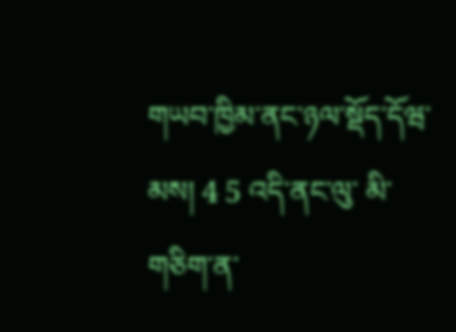གཡབ་ཁྱིམ་ནང་ཉལ་སྡོད་དོཝ་མས། 4 5 འདི་ནང་ལུ་ མི་གཅིག་ན་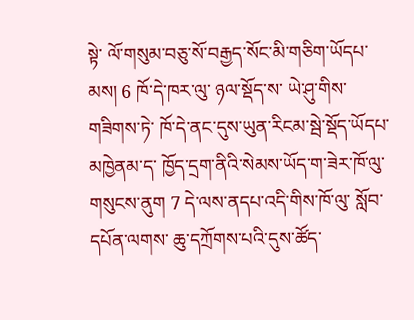སྟེ་ ལོ་གསུམ་བཅུ་སོ་བརྒྱད་སོང་མི་གཅིག་ཡོདཔ་མས། 6 ཁོ་དེ་ཁར་ལུ་ ཉལ་སྡོད་ས་ ཡེ་ཤུ་གིས་གཟིགས་ཏེ་ ཁོ་དེ་ནང་དུས་ཡུན་རིངམ་སྦེ་སྡོད་ཡོདཔ་མཁྱེནམ་ད་ ཁྱོད་དྲག་ནིའི་སེམས་ཡོད་ག་ཟེར་ཁོ་ལུ་གསུངས་ནུག 7 དེ་ལས་ནདཔ་འདི་གིས་ཁོ་ལུ་ སློབ་དཔོན་ལགས་ ཆུ་དཀྲོགས་པའི་དུས་ཚོད་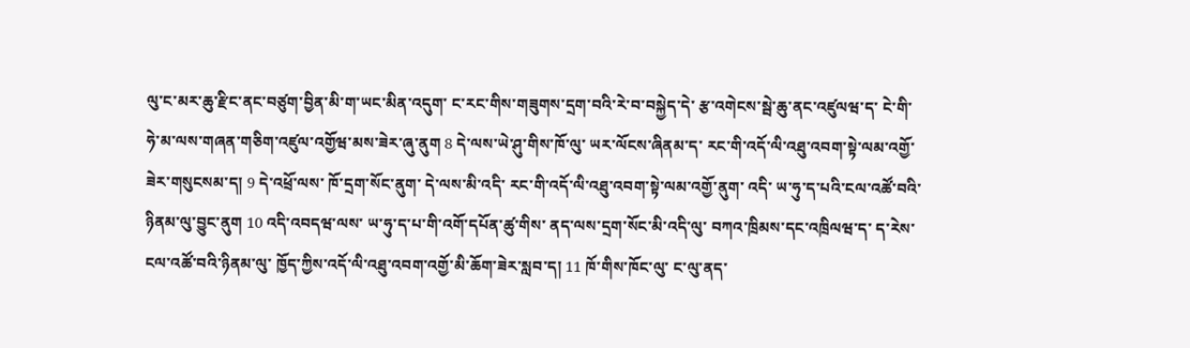ལུ་ང་མར་ཆུ་རྫིང་ནང་བཙུག་བྱིན་མི་ག་ཡང་མིན་འདུག་ ང་རང་གིས་གཟུགས་དྲག་བའི་རེ་བ་བསྐྱེད་དེ་ རྩ་འགེངས་སྦེ་ཆུ་ནང་འཛུལཝ་ད་ ངེ་གི་ཧེ་མ་ལས་གཞན་གཅིག་འཛུལ་འགྱོཝ་མས་ཟེར་ཞུ་ནུག 8 དེ་ལས་ཡེ་ཤུ་གིས་ཁོ་ལུ་ ཡར་ལོངས་ཞིནམ་ད་ རང་གི་འདོ་ལི་འཐུ་འབག་སྟེ་ལམ་འགྱོ་ཟེར་གསུངསམ་ད། 9 དེ་འཕྲོ་ལས་ ཁོ་དྲག་སོང་ནུག་ དེ་ལས་མི་འདི་ རང་གི་འདོ་ལི་འཐུ་འབག་སྟེ་ལམ་འགྱོ་ནུག་ འདི་ ཡ་ཧུ་ད་པའི་ངལ་འཚོ་བའི་ཉིནམ་ལུ་བྱུང་ནུག 10 འདི་འབདཝ་ལས་ ཡ་ཧུ་ད་པ་གི་འགོ་དཔོན་ཚུ་གིས་ ནད་ལས་དྲག་སོང་མི་འདི་ལུ་ བཀའ་ཁྲིམས་དང་འཁྲིལཝ་ད་ ད་རེས་ངལ་འཚོ་བའི་ཉིནམ་ལུ་ ཁྱོད་ཀྱིས་འདོ་ལི་འཐུ་འབག་འགྱོ་མི་ཆོག་ཟེར་སླབ་ད། 11 ཁོ་གིས་ཁོང་ལུ་ ང་ལུ་ནད་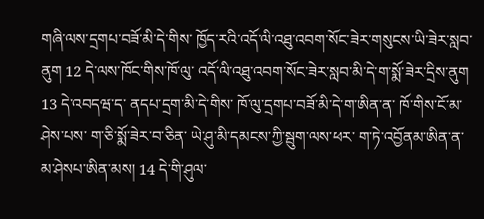གཞི་ལས་དྲགཔ་བཟོ་མི་དེ་གིས་ ཁྱོད་རའི་འདོ་ལི་འཐུ་འབག་སོང་ཟེར་གསུངས་ཡི་ཟེར་སླབ་ནུག 12 དེ་ལས་ཁོང་གིས་ཁོ་ལུ་ འདོ་ལི་འཐུ་འབག་སོང་ཟེར་སླབ་མི་དེ་ག་སྨོ་ཟེར་དྲིས་ནུག 13 དེ་འབདཝ་ད་ ནདཔ་དྲག་མི་དེ་གིས་ ཁོ་ལུ་དྲགཔ་བཟོ་མི་དེ་ག་ཨིན་ན་ ཁོ་གིས་ངོ་མ་ཤེས་པས་ ག་ཅི་སྨོ་ཟེར་བ་ཅིན་ ཡེ་ཤུ་མི་དམངས་ཀྱི་སྦུག་ལས་ཕར་ ག་ཏེ་འབྱོནམ་ཨིན་ན་ མ་ཤེསཔ་ཨིན་མས། 14 དེ་གི་ཤུལ་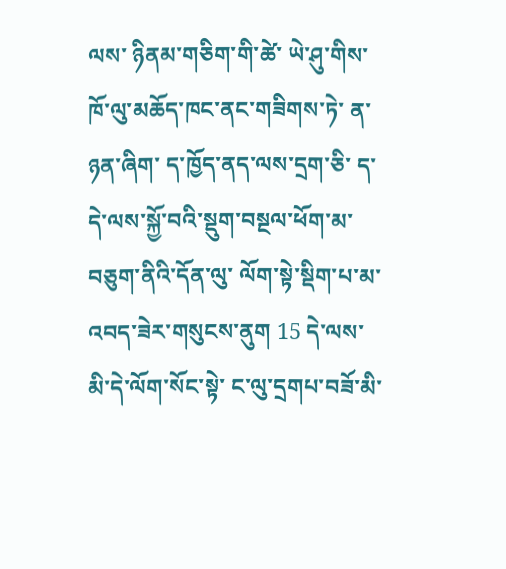ལས་ ཉིནམ་གཅིག་གི་ཚེ་ ཡེ་ཤུ་གིས་ཁོ་ལུ་མཆོད་ཁང་ནང་གཟིགས་ཏེ་ ན་ཉན་ཞིག་ ད་ཁྱོད་ནད་ལས་དྲག་ཅི་ ད་དེ་ལས་སྐྱོ་བའི་སྡུག་བསྔལ་ཕོག་མ་བཅུག་ནིའི་དོན་ལུ་ ལོག་སྟེ་སྡིག་པ་མ་འབད་ཟེར་གསུངས་ནུག 15 དེ་ལས་མི་དེ་ལོག་སོང་སྟེ་ ང་ལུ་དྲགཔ་བཟོ་མི་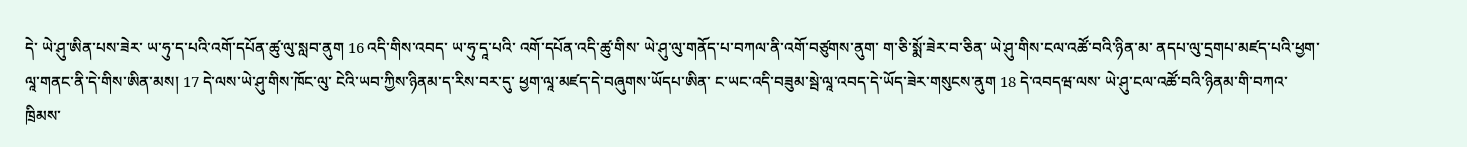དེ་ ཡེ་ཤུ་ཨིན་པས་ཟེར་ ཡ་ཧུ་ད་པའི་འགོ་དཔོན་ཚུ་ལུ་སླབ་ནུག 16 འདི་གིས་འབད་ ཡ་ཧུ་དཱ་པའི་ འགོ་དཔོན་འདི་ཚུ་གིས་ ཡེ་ཤུ་ལུ་གནོད་པ་བཀལ་ནི་འགོ་བཙུགས་ནུག་ ག་ཅི་སྨོ་ཟེར་བ་ཅིན་ ཡེ་ཤུ་གིས་ངལ་འཚོ་བའི་ཉིན་མ་ ནདཔ་ལུ་དྲགཔ་མཛད་པའི་ཕྱག་ལཱ་གནང་ནི་དེ་གིས་ཨིན་མས། 17 དེ་ལས་ཡེ་ཤུ་གིས་ཁོང་ལུ་ ངེའི་ཡབ་ཀྱིས་ཉིནམ་ད་རིས་བར་དུ་ ཕྱག་ལཱ་མཛད་དེ་བཞུགས་ཡོདཔ་ཨིན་ ང་ཡང་འདི་བཟུམ་སྦེ་ལཱ་འབད་དེ་ཡོད་ཟེར་གསུངས་ནུག 18 དེ་འབདཝ་ལས་ ཡེ་ཤུ་ངལ་འཚོ་བའི་ཉིནམ་གི་བཀའ་ཁྲིམས་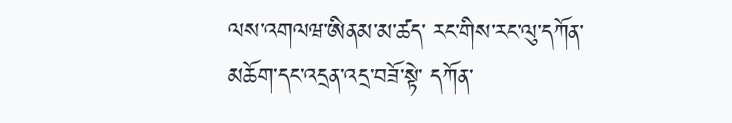ལས་འགལཝ་ཨིནམ་མ་ཚད་ རང་གིས་རང་ལུ་དཀོན་མཆོག་དང་འདྲན་འདྲ་བཟོ་སྟེ་ དཀོན་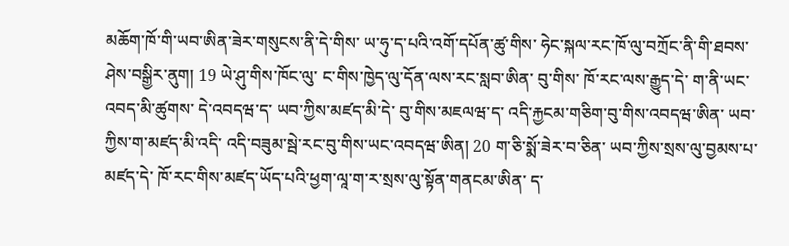མཆོག་ཁོ་གི་ཡབ་ཨིན་ཟེར་གསུངས་ནི་དེ་གིས་ ཡ་ཧུ་ད་པའི་འགོ་དཔོན་ཚུ་གིས་ ཧེང་སྐལ་རང་ཁོ་ལུ་བཀྲོང་ནི་གི་ཐབས་ཤེས་བསྒྱིར་ནུག། 19 ཡེ་ཤུ་གིས་ཁོང་ལུ་ ང་གིས་ཁྱེད་ལུ་དོན་ལས་རང་སླབ་ཨིན་ བུ་གིས་ ཁོ་རང་ལས་རྒྱུད་དེ་ ག་ནི་ཡང་འབད་མི་ཚུགས་ དེ་འབདཝ་ད་ ཡབ་ཀྱིས་མཛད་མི་དེ་ བུ་གིས་མཇལཝ་ད་ འདི་རྐྱངམ་གཅིག་བུ་གིས་འབདཝ་ཨིན་ ཡབ་ཀྱིས་ག་མཛད་མི་འདི་ འདི་བཟུམ་སྦེ་རང་བུ་གིས་ཡང་འབདཝ་ཨིན། 20 ག་ཅི་སྨོ་ཟེར་བ་ཅིན་ ཡབ་ཀྱིས་སྲས་ལུ་བྱམས་པ་མཛད་དེ་ ཁོ་རང་གིས་མཛད་ཡོད་པའི་ཕྱག་ལཱ་ག་ར་སྲས་ལུ་སྟོན་གནངམ་ཨིན་ ད་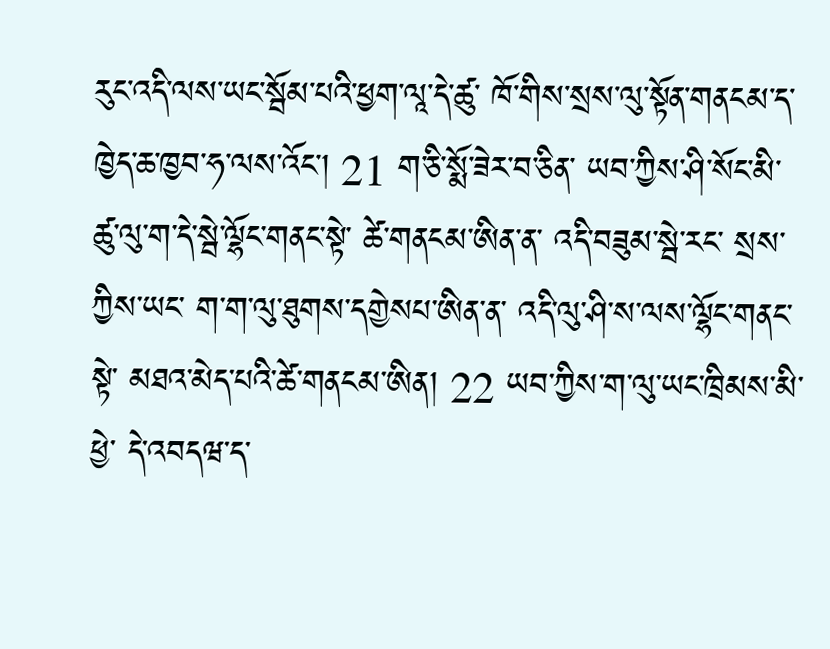རུང་འདི་ལས་ཡང་སྦོམ་པའི་ཕྱག་ལཱ་དེ་ཚུ་ ཁོ་གིས་སྲས་ལུ་སྟོན་གནངམ་ད་ ཁྱེད་ཆ་ཁྱབ་ཧ་ལས་འོང་། 21 ག་ཅི་སྨོ་ཟེར་བ་ཅིན་ ཡབ་ཀྱིས་ཤི་སོང་མི་ཚུ་ལུ་ག་དེ་སྦེ་ལྷོང་གནང་སྟེ་ ཚེ་གནངམ་ཨིན་ན་ འདི་བཟུམ་སྦེ་རང་ སྲས་ཀྱིས་ཡང་ ག་ག་ལུ་ཐུགས་དགྱེསཔ་ཨིན་ན་ འདི་ལུ་ཤི་ས་ལས་ལྷོང་གནང་སྟེ་ མཐའ་མེད་པའི་ཚེ་གནངམ་ཨིན། 22 ཡབ་ཀྱིས་ག་ལུ་ཡང་ཁྲིམས་མི་ཕྱེ་ དེ་འབདཝ་ད་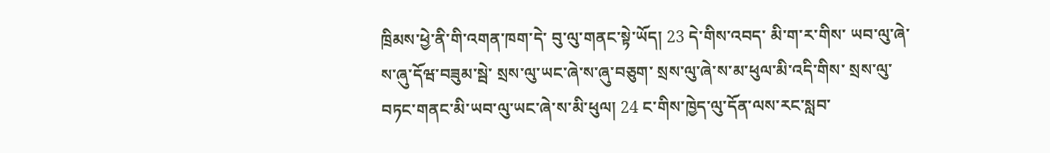ཁྲིམས་ཕྱེ་ནི་གི་འགན་ཁག་དེ་ བུ་ལུ་གནང་སྟེ་ཡོད། 23 དེ་གིས་འབད་ མི་ག་ར་གིས་ ཡབ་ལུ་ཞེ་ས་ཞུ་དོཝ་བཟུམ་སྦེ་ སྲས་ལུ་ཡང་ཞེ་ས་ཞུ་བཅུག་ སྲས་ལུ་ཞེ་ས་མ་ཕུལ་མི་འདི་གིས་ སྲས་ལུ་བཏང་གནང་མི་ཡབ་ལུ་ཡང་ཞེ་ས་མི་ཕུལ། 24 ང་གིས་ཁྱེད་ལུ་དོན་ལས་རང་སླབ་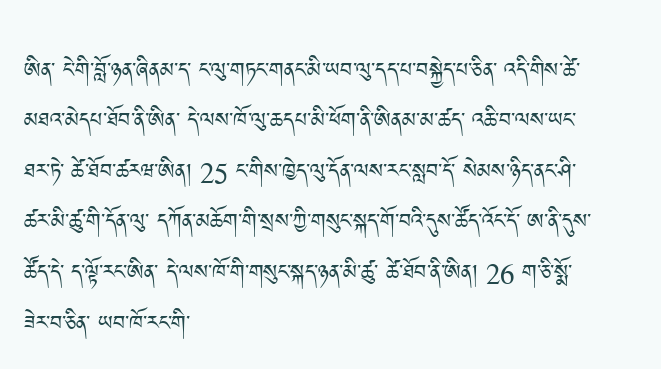ཨིན་ ངེ་གི་བློ་ཉན་ཞིནམ་ད་ ང་ལུ་གཏང་གནང་མི་ཡབ་ལུ་དད་པ་བསྐྱེད་པ་ཅིན་ འདི་གིས་ཚེ་མཐའ་མེདཔ་ཐོབ་ནི་ཨིན་ དེ་ལས་ཁོ་ལུ་ཆདཔ་མི་ཕོག་ནི་ཨིནམ་མ་ཚད་ འཆི་བ་ལས་ཡང་ཐར་ཏེ་ ཚེ་ཐོབ་ཚརཝ་ཨིན། 25 ང་གིས་ཁྱེད་ལུ་དོན་ལས་རང་སླབ་དོ་ སེམས་ཉིད་ནང་ཤི་ཚར་མི་ཚུ་གི་དོན་ལུ་ དཀོན་མཆོག་གི་སྲས་ཀྱི་གསུང་སྐད་གོ་བའི་དུས་ཚོད་འོང་དོ་ ཨ་ནི་དུས་ཚོད་དེ་ ད་ལྟོ་རང་ཨིན་ དེ་ལས་ཁོ་གི་གསུང་སྐད་ཉན་མི་ཚུ་ ཚེ་ཐོབ་ནི་ཨིན། 26 ག་ཅི་སྨོ་ཟེར་བ་ཅིན་ ཡབ་ཁོ་རང་གི་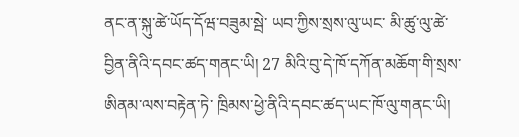ནང་ན་སྐུ་ཚེ་ཡོད་དོཝ་བཟུམ་སྦེ་ ཡབ་ཀྱིས་སྲས་ལུ་ཡང་ མི་ཚུ་ལུ་ཚེ་བྱིན་ནིའི་དབང་ཚད་གནང་ཡི། 27 མིའི་བུ་དེ་ཁོ་དཀོན་མཆོག་གི་སྲས་ཨིནམ་ལས་བརྟེན་ཏེ་ ཁྲིམས་ཕྱེ་ནིའི་དབང་ཚད་ཡང་ཁོ་ལུ་གནང་ཡི།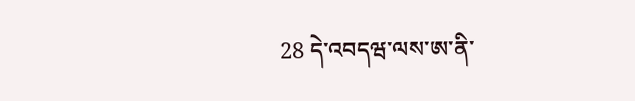28 དེ་འབདཝ་ལས་ཨ་ནི་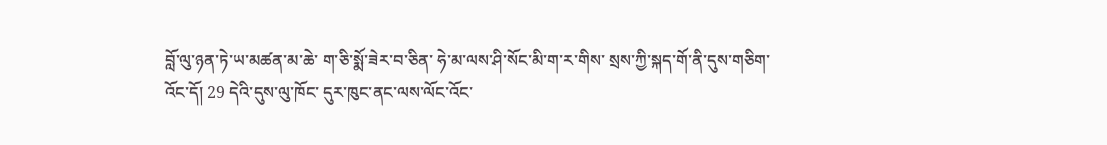བློ་ལུ་ཉན་ཏེ་ཡ་མཚན་མ་ཆེ་ ག་ཅི་སྨོ་ཟེར་བ་ཅིན་ ཧེ་མ་ལས་ཤི་སོང་མི་ག་ར་གིས་ སྲས་ཀྱི་སྐད་གོ་ནི་དུས་གཅིག་འོང་དོ། 29 དེའི་དུས་ལུ་ཁོང་ དུར་ཁུང་ནང་ལས་ལོང་འོང་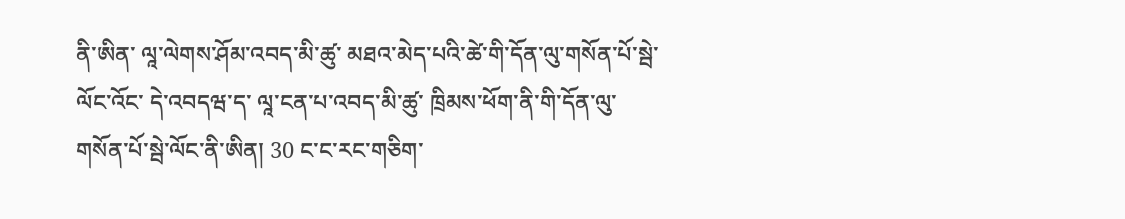ནི་ཨིན་ ལཱ་ལེགས་ཤོམ་འབད་མི་ཚུ་ མཐའ་མེད་པའི་ཚེ་གི་དོན་ལུ་གསོན་པོ་སྦེ་ལོང་འོང་ དེ་འབདཝ་ད་ ལཱ་ངན་པ་འབད་མི་ཚུ་ ཁྲིམས་ཕོག་ནི་གི་དོན་ལུ་ གསོན་པོ་སྦེ་ལོང་ནི་ཨིན། 30 ང་ང་རང་གཅིག་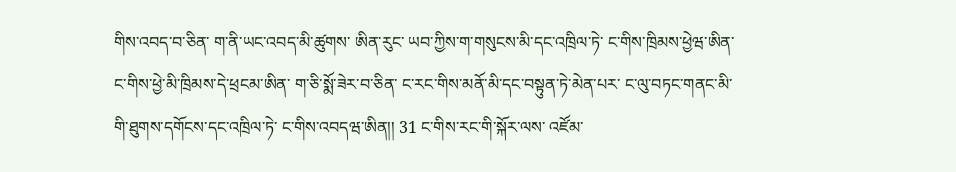གིས་འབད་བ་ཅིན་ ག་ནི་ཡང་འབད་མི་ཚུགས་ ཨིན་རུང་ ཡབ་ཀྱིས་ག་གསུངས་མི་དང་འཁྲིལ་ཏེ་ ང་གིས་ཁྲིམས་ཕྱེཝ་ཨིན་ ང་གིས་ཕྱེ་མི་ཁྲིམས་དེ་ཕྲངམ་ཨིན་ ག་ཅི་སྨོ་ཟེར་བ་ཅིན་ ང་རང་གིས་མནོ་མི་དང་བསྟུན་ཏེ་མེན་པར་ ང་ལུ་བཏང་གནང་མི་གི་ཐུགས་དགོངས་དང་འཁྲིལ་ཏེ་ ང་གིས་འབདཝ་ཨིན།། 31 ང་གིས་རང་གི་སྐོར་ལས་ འཛོམ་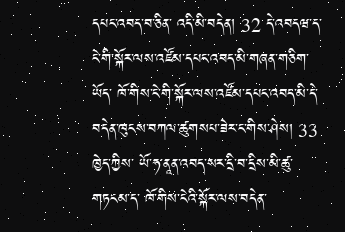དཔང་འབད་བ་ཅིན་ འདི་མི་བདེན། 32 དེ་འབདཝ་ད་ ངེ་གི་སྐོར་ལས་འཛོམ་དཔང་འབད་མི་གཞན་གཅིག་ཡོད་ ཁོ་གིས་ངེ་གི་སྐོར་ལས་འཛོམ་དཔང་འབད་མི་དེ་ བདེན་ཁུངས་བཀལ་ཚུགསཔ་ཟེར་ང་གིས་ཤེས། 33 ཁྱེད་ཀྱིས་ ཡོ་ཧ་ནཱན་འབད་སར་དྲི་བ་དྲིས་མི་ཚུ་གཏངམ་ད་ ཁོ་གིས་ངེའི་སྐོར་ལས་བདེན་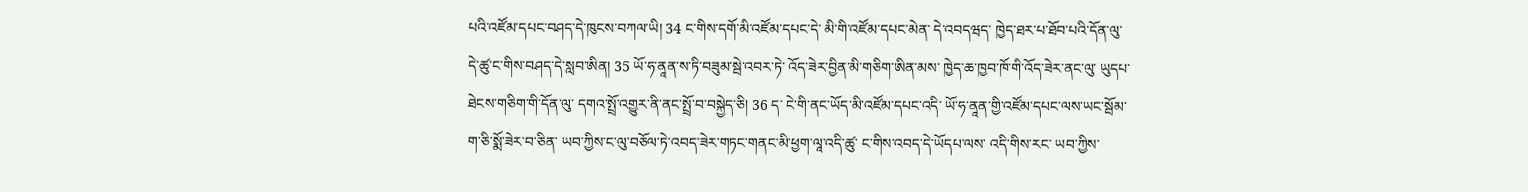པའི་འཛོམ་དཔང་བཤད་དེ་ཁུངས་བཀལ་ཡི། 34 ང་གིས་དགོ་མི་འཛོམ་དཔང་དེ་ མི་གི་འཛོམ་དཔང་མེན་ དེ་འབདཝད་ ཁྱེད་ཐར་པ་ཐོབ་པའི་དོན་ལུ་ དེ་ཚུ་ང་གིས་བཤད་དེ་སླབ་ཨིན། 35 ཡོ་ཧ་ནཱན་ས་ཏི་བཟུམ་སྦེ་འབར་ཏེ་ འོད་ཟེར་བྱིན་མི་གཅིག་ཨིན་མས་ ཁྱེད་ཆ་ཁྱབ་ཁོ་གི་འོད་ཟེར་ནང་ལུ་ ཡུདཔ་ཐེངས་གཅིག་གི་དོན་ལུ་ དགའ་སྤྲོ་འགྱུར་ནི་ནང་སྤྲོ་བ་བསྐྱེད་ཅི། 36 ད་ ངེ་གི་ནང་ཡོད་མི་འཛོམ་དཔང་འདི་ ཡོ་ཧ་ནཱན་གྱི་འཛོམ་དཔང་ལས་ཡང་སྦོམ་ ག་ཅི་སྨོ་ཟེར་བ་ཅིན་ ཡབ་ཀྱིས་ང་ལུ་བཅོལ་ཏེ་འབད་ཟེར་གཏང་གནང་མི་ཕྱག་ལཱ་འདི་ཚུ་ ང་གིས་འབད་དེ་ཡོདཔ་ལས་ འདི་གིས་རང་ ཡབ་ཀྱིས་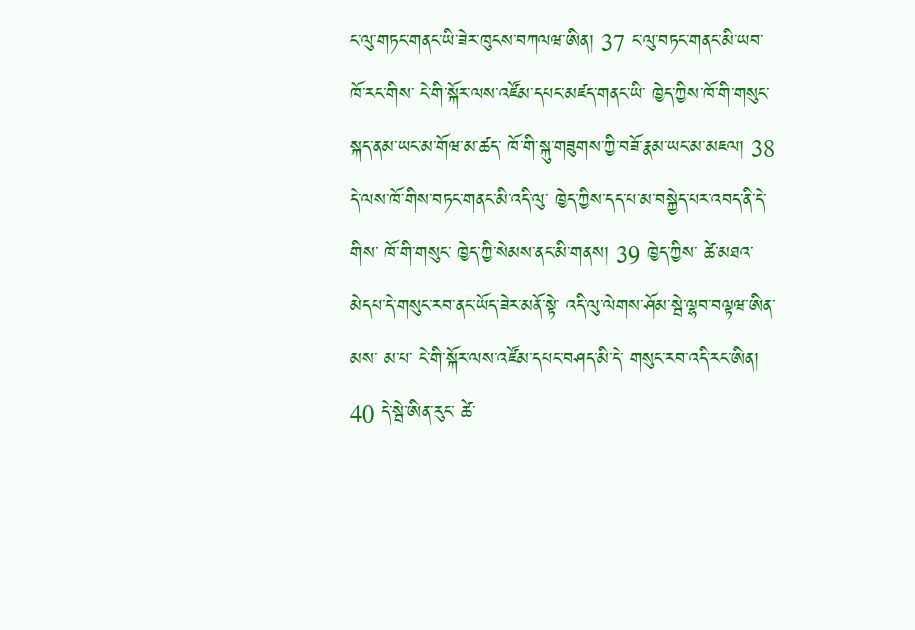ང་ལུ་གཏང་གནང་ཡི་ཟེར་ཁུངས་བཀལཝ་ཨིན། 37 ང་ལུ་བཏང་གནང་མི་ཡབ་ཁོ་རང་གིས་ ངེ་གི་སྐོར་ལས་འཛོམ་དཔང་མཛད་གནང་ཡི་ ཁྱེད་ཀྱིས་ཁོ་གི་གསུང་སྐད་ནམ་ཡང་མ་གོཝ་མ་ཚད་ ཁོ་གི་སྐུ་གཟུགས་ཀྱི་བཟོ་རྣམ་ཡང་མ་མཇལ། 38 དེ་ལས་ཁོ་གིས་བཏང་གནང་མི་འདི་ལུ་ ཁྱེད་ཀྱིས་དད་པ་མ་བསྐྱེད་པར་འབད་ནི་དེ་གིས་ ཁོ་གི་གསུང་ ཁྱེད་ཀྱི་སེམས་ནང་མི་གནས། 39 ཁྱེད་ཀྱིས་ ཚེ་མཐའ་མེདཔ་དེ་གསུང་རབ་ནང་ཡོད་ཟེར་མནོ་སྟེ་ འདི་ལུ་ལེགས་ཤོམ་སྦེ་ལྷབ་བལྟཝ་ཨིན་མས་ མ་པ་ ངེ་གི་སྐོར་ལས་འཛོམ་དཔང་བཤད་མི་དེ་ གསུང་རབ་འདི་རང་ཨིན། 40 དེ་སྦེ་ཨིན་རུང་ ཚེ་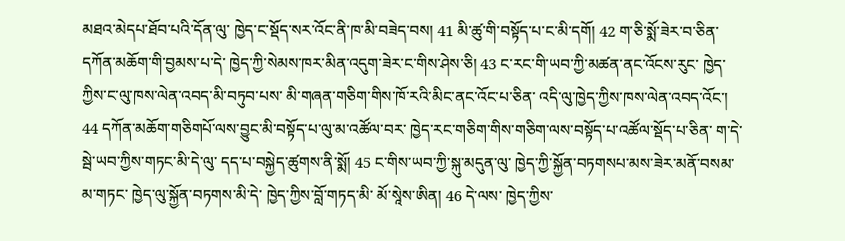མཐའ་མེདཔ་ཐོབ་པའི་དོན་ལུ་ ཁྱེད་ང་སྡོད་སར་འོང་ནི་ཁ་མི་བཟེད་བས། 41 མི་ཚུ་གི་བསྟོད་པ་ང་མི་དགོ། 42 ག་ཅི་སྨོ་ཟེར་བ་ཅིན་ དཀོན་མཆོག་གི་བྱམས་པ་དེ་ ཁྱེད་ཀྱི་སེམས་ཁར་མིན་འདུག་ཟེར་ང་གིས་ཤེས་ཅི། 43 ང་རང་གི་ཡབ་ཀྱི་མཚན་ནང་འོངས་རུང་ ཁྱེད་ཀྱིས་ང་ལུ་ཁས་ལེན་འབད་མི་བཏུབ་པས་ མི་གཞན་གཅིག་གིས་ཁོ་རའི་མིང་ནང་འོང་པ་ཅིན་ འདི་ལུ་ཁྱེད་ཀྱིས་ཁས་ལེན་འབད་འོང་། 44 དཀོན་མཆོག་གཅིགཔོ་ལས་བྱུང་མི་བསྟོད་པ་ལུ་མ་འཚོལ་བར་ ཁྱེད་རང་གཅིག་གིས་གཅིག་ལས་བསྟོད་པ་འཚོལ་སྡོད་པ་ཅིན་ ག་དེ་སྦེ་ཡབ་ཀྱིས་གཏང་མི་དེ་ལུ་ དད་པ་བསྐྱེད་ཚུགས་ནི་སྨོ། 45 ང་གིས་ཡབ་ཀྱི་སྐུ་མདུན་ལུ་ ཁྱེད་ཀྱི་སྐྱོན་བཏགསཔ་མས་ཟེར་མནོ་བསམ་མ་གཏང་ ཁྱེད་ལུ་སྐྱོན་བཏགས་མི་དེ་ ཁྱེད་ཀྱིས་བློ་གཏད་མི་ མོ་སཱེས་ཨིན། 46 དེ་ལས་ ཁྱེད་ཀྱིས་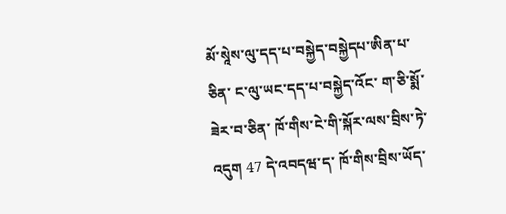མོ་སཱེས་ལུ་དད་པ་བསྐྱེད་བསྐྱེདཔ་ཨིན་པ་ཅིན་ ང་ལུ་ཡང་དད་པ་བསྐྱེད་འོང་ ག་ཅི་སྨོ་ཟེར་བ་ཅིན་ ཁོ་གིས་ངེ་གི་སྐོར་ལས་བྲིས་ཏེ་འདུག 47 དེ་འབདཝ་ད་ ཁོ་གིས་བྲིས་ཡོད་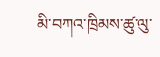མི་བཀའ་ཁྲིམས་ཚུ་ལུ་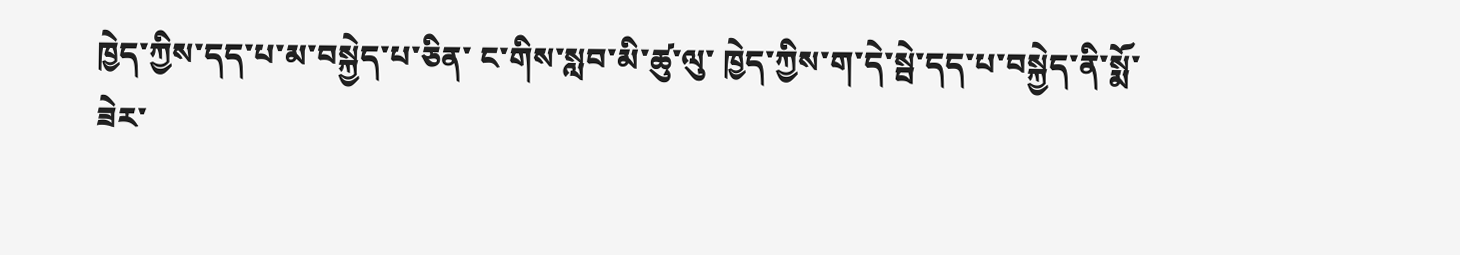ཁྱེད་ཀྱིས་དད་པ་མ་བསྐྱེད་པ་ཅིན་ ང་གིས་སླབ་མི་ཚུ་ལུ་ ཁྱེད་ཀྱིས་ག་དེ་སྦེ་དད་པ་བསྐྱེད་ནི་སྨོ་ཟེར་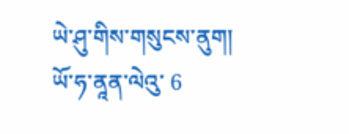ཡེ་ཤུ་གིས་གསུངས་ནུག།
ཡོ་ཧ་ནཱན་ལེའུ་ 6